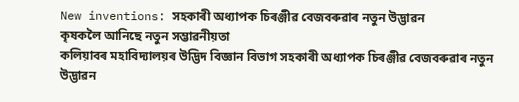New inventions: সহকাৰী অধ্যাপক চিৰঞ্জীৱ বেজবৰুৱাৰ নতুন উদ্ভাৱন
কৃষকলৈ আনিছে নতুন সম্ভাৱনীয়তা
কলিয়াবৰ মহাবিদ্যালয়ৰ উদ্ভিদ বিজ্ঞান বিভাগ সহকাৰী অধ্যাপক চিৰঞ্জীৱ বেজবৰুৱাৰ নতুন উদ্ভাৱন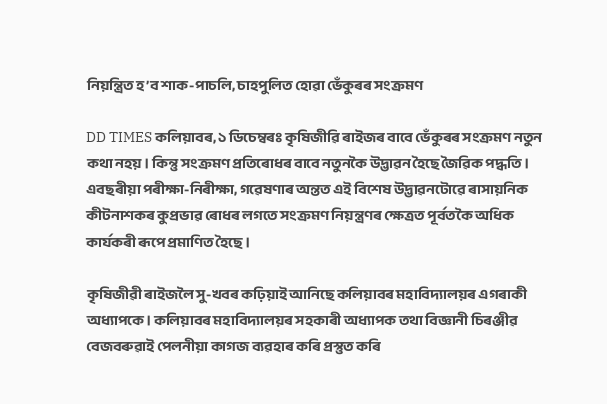নিয়ন্ত্ৰিত হ’ব শাক-পাচলি, চাহপুলিত হোৱা ভেঁকুৰৰ সংক্ৰমণ

DD TIMES কলিয়াবৰ, ১ ডিচেম্বৰঃ কৃষিজীৱি ৰাইজৰ বাবে ভেঁকুৰৰ সংক্ৰমণ নতুন কথা নহয়। কিন্তু সংক্ৰমণ প্ৰতিৰোধৰ বাবে নতুনকৈ উদ্ভাৱন হৈছে জৈৱিক পদ্ধতি। এবছৰীয়া পৰীক্ষা-নিৰীক্ষা, গৱেষণাৰ অন্তত এই বিশেষ উদ্ভাৱনটোৱে ৰাসায়নিক কীটনাশকৰ কুপ্ৰভাৱ ৰোধৰ লগতে সংক্ৰমণ নিয়ন্ত্ৰণৰ ক্ষেত্ৰত পূৰ্বতকৈ অধিক কাৰ্যকৰী ৰূপে প্ৰমাণিত হৈছে।

কৃষিজীৱী ৰাইজলৈ সু-খবৰ কঢ়িয়াই আনিছে কলিয়াবৰ মহাবিদ্যালয়ৰ এগৰাকী অধ্যাপকে। কলিয়াবৰ মহাবিদ্যালয়ৰ সহকাৰী অধ্যাপক তথা বিজ্ঞানী চিৰঞ্জীৱ বেজবৰুৱাই পেলনীয়া কাগজ ব্যৱহাৰ কৰি প্ৰস্তুত কৰি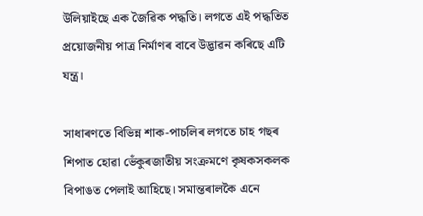উলিয়াইছে এক জৈৱিক পদ্ধতি। লগতে এই পদ্ধতিত প্ৰয়োজনীয় পাত্ৰ নিৰ্মাণৰ বাবে উদ্ভাৱন কৰিছে এটি যন্ত্ৰ।

সাধাৰণতে বিভিন্ন শাক-পাচলিৰ লগতে চাহ গছৰ শিপাত হোৱা ভেঁকুৰজাতীয় সংক্ৰমণে কৃষকসকলক বিপাঙত পেলাই আহিছে। সমান্তৰালকৈ এনে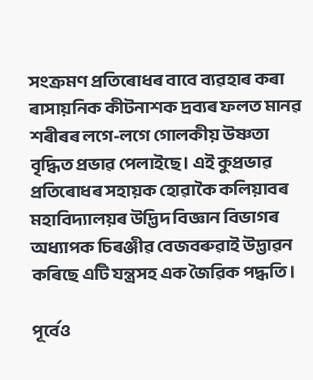সংক্ৰমণ প্ৰতিৰোধৰ বাবে ব্যৱহাৰ কৰা ৰাসায়নিক কীটনাশক দ্ৰব্যৰ ফলত মানৱ শৰীৰৰ লগে-লগে গোলকীয় উষ্ণতা বৃদ্ধিত প্ৰভাৱ পেলাইছে। এই কুপ্ৰভাৱ প্ৰতিৰোধৰ সহায়ক হোৱাকৈ কলিয়াবৰ মহাবিদ্যালয়ৰ উদ্ভিদ বিজ্ঞান বিভাগৰ অধ্যাপক চিৰঞ্জীৱ বেজবৰুৱাই উদ্ভাৱন কৰিছে এটি যন্ত্ৰসহ এক জৈৱিক পদ্ধতি।

পূৰ্বেও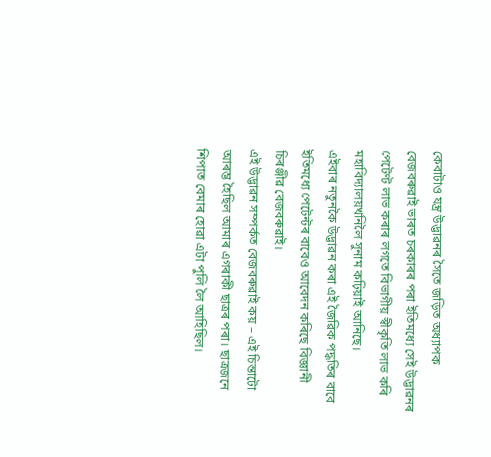কেবাটাও যন্ত্ৰ উদ্ভাৱনৰ সৈতে জড়িত অধ্যাপক বেজবৰুৱাই ভাৰত চৰকাৰৰ পৰা ইতিমধ্যে সেই উদ্ভাৱনৰ পেটেণ্ট লাভ কৰাৰ লগতে বিভাগীয় স্বীকৃতি লাভ কৰি মহাবিদ্যালয়খনিলৈ সুনাম কঢ়িয়াই আনিছে।
এইবাৰ নতুনকৈ উদ্ভাৱন কৰা এই জৈৱিক পদ্ধতিৰ বাবে ইতিমধ্যে পেটেন্টৰ বাবেও আবেদন কৰিছে বিজ্ঞানী চিৰঞ্জীৱ বেজবৰুৱাই।
এই উদ্ভাৱন সম্পৰ্কত বেজবৰুৱাই কয় – এই চিন্তাটো আৰম্ভ হৈছিল আমাৰ এগৰাকী ছাত্ৰৰ পৰা। ছাত্ৰজনে শিপাত বেমাৰ হোৱা এটা পুলি লৈ আহিছিল।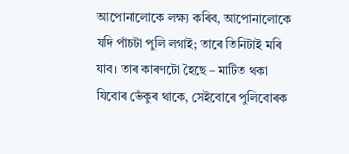আপোনালোকে লক্ষ্য কৰিব, আপোনালোকে যদি পাঁচটা পুলি লগাই; তাৰে তিনিটাই মৰি যাব। তাৰ কাৰণটো হৈছে – মাটিত থকা যিবোৰ ভেঁকুৰ থাকে, সেইবোৰে পুলিবোৰক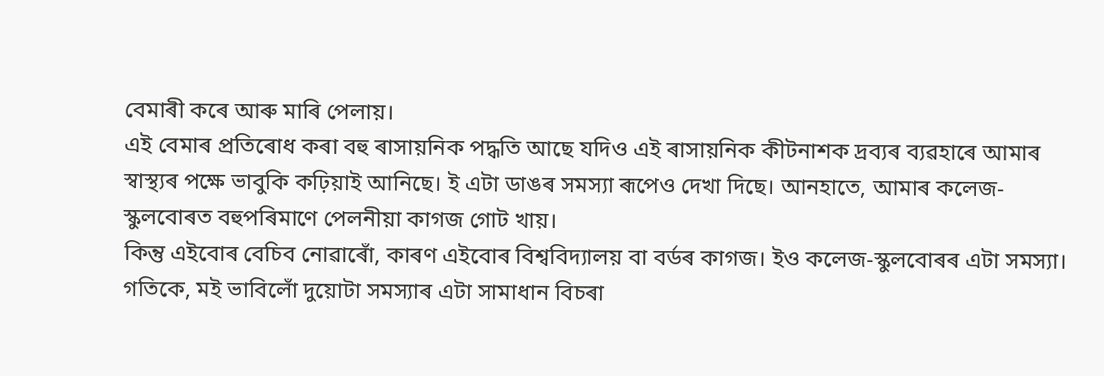বেমাৰী কৰে আৰু মাৰি পেলায়।
এই বেমাৰ প্ৰতিৰোধ কৰা বহু ৰাসায়নিক পদ্ধতি আছে যদিও এই ৰাসায়নিক কীটনাশক দ্ৰব্যৰ ব্যৱহাৰে আমাৰ স্বাস্থ্যৰ পক্ষে ভাবুকি কঢ়িয়াই আনিছে। ই এটা ডাঙৰ সমস্যা ৰূপেও দেখা দিছে। আনহাতে, আমাৰ কলেজ-স্কুলবোৰত বহুপৰিমাণে পেলনীয়া কাগজ গোট খায়।
কিন্তু এইবোৰ বেচিব নোৱাৰোঁ, কাৰণ এইবোৰ বিশ্ববিদ্যালয় বা বৰ্ডৰ কাগজ। ইও কলেজ-স্কুলবোৰৰ এটা সমস্যা। গতিকে, মই ভাবিলোঁ দুয়োটা সমস্যাৰ এটা সামাধান বিচৰা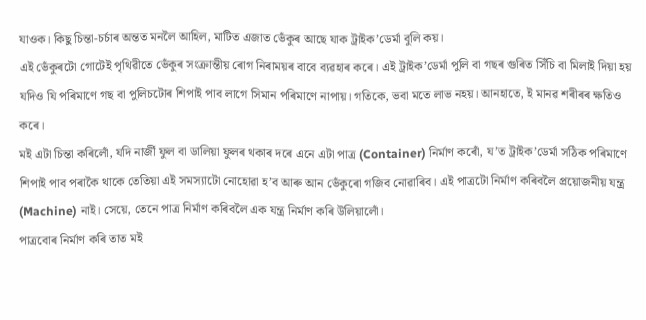যাওক। কিছু চিন্তা-চৰ্চাৰ অন্তত মনলৈ আহিল, মাটিত এজাত ভেঁকুৰ আছে যাক ট্ৰাইক’ডেৰ্মা বুলি কয়।
এই ভেঁকুৰটো গোটেই পৃথিৱীতে ভেঁকুৰ সংক্ৰান্তীয় ৰোগ নিৰাময়ৰ বাবে ব্যৱহাৰ কৰে। এই ট্ৰাইক’ডেৰ্মা পুলি বা গছৰ গুৰিত সিঁচি বা মিলাই দিয়া হয় যদিও যি পৰিমাণে গছ বা পুলিচটোৰ শিপাই পাব লাগে সিমান পৰিমাণে নাপায়। গতিকে, ভবা মতে লাভ নহয়। আনহাতে, ই মানৱ শৰীৰৰ ক্ষতিও কৰে।
মই এটা চিন্তা কৰিলোঁ, যদি নাৰ্জী ফুল বা ডালিয়া ফুলৰ থকাৰ দৰে এনে এটা পাত্ৰ (Container) নিৰ্মাণ কৰোঁ, য’ত ট্ৰাইক’ডেৰ্মা সঠিক পৰিমাণে শিপাই পাব পৰাকৈ থাকে তেতিয়া এই সমস্যাটো নোহোৱা হ’ব আৰু আন ভেঁকুৰো গজিব নোৱাৰিব। এই পাত্ৰটো নিৰ্মাণ কৰিবলৈ প্ৰয়োজনীয় যন্ত্ৰ (Machine) নাই। সেয়ে, তেনে পাত্ৰ নিৰ্মাণ কৰিবলৈ এক যন্ত্ৰ নিৰ্মাণ কৰি উলিয়ালোঁ।
পাত্ৰবোৰ নিৰ্মাণ কৰি তাত মই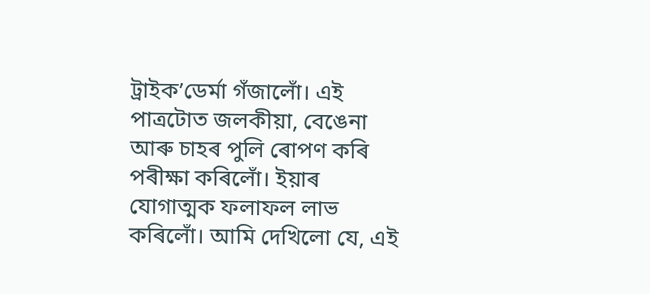ট্ৰাইক’ডেৰ্মা গঁজালোঁ। এই পাত্ৰটোত জলকীয়া, বেঙেনা আৰু চাহৰ পুলি ৰোপণ কৰি পৰীক্ষা কৰিলোঁ। ইয়াৰ যোগাত্মক ফলাফল লাভ কৰিলোঁ। আমি দেখিলো যে, এই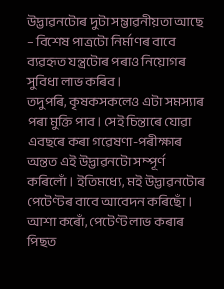উদ্ভাৱনটোৰ দুটা সম্ভাৱনীয়তা আছে – বিশেষ পাত্ৰটো নিৰ্মাণৰ বাবে ব্যৱহৃত যন্ত্ৰটোৰ পৰাও নিয়োগৰ সুবিধা লাভ কৰিব।
তদুপৰি, কৃষকসকলেও এটা সমস্যাৰ পৰা মুক্তি পাব। সেই চিন্তাৰে যোৱা এবছৰে কৰা গৱেষণা-পৰীক্ষাৰ অন্তত এই উদ্ভাৱনটো সম্পূৰ্ণ কৰিলোঁ। ইতিমধ্যে, মই উদ্ভাৱনটোৰ পেটেণ্টৰ বাবে আবেদন কৰিছোঁ।
আশা কৰোঁ, পেটেণ্ট লাভ কৰাৰ পিছত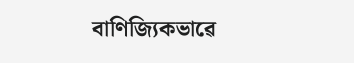বাণিজ্যিকভাৱে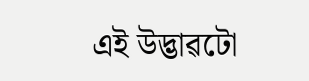এই উদ্ভাৱটো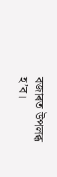বজাৰত উপলব্ধ হ’ব।